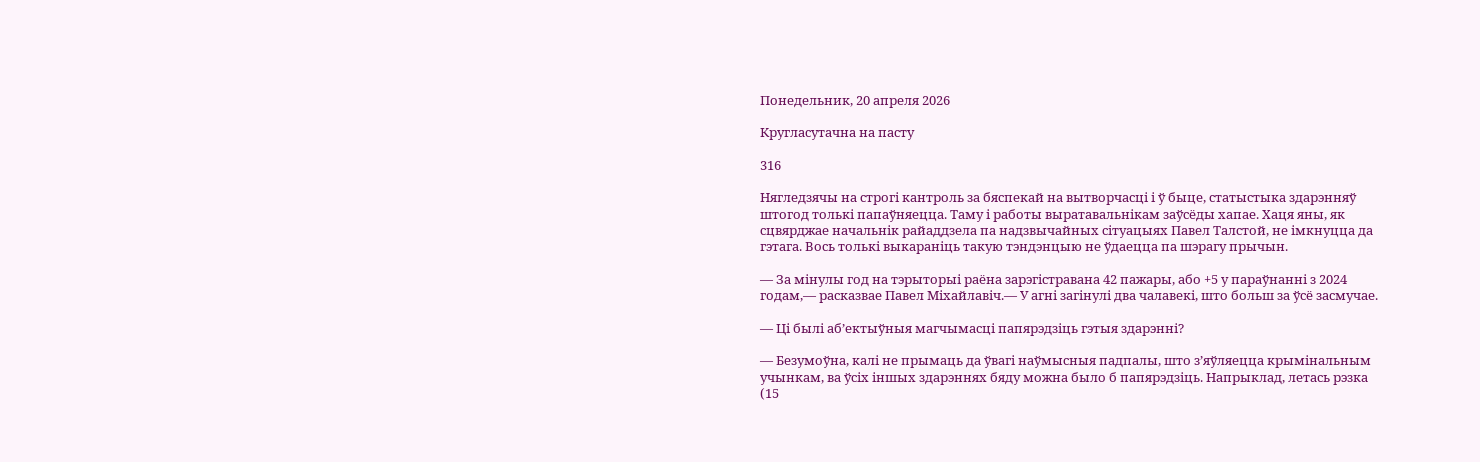Понедельник, 20 апреля 2026

Кругласутачна на пасту

316

Нягледзячы на строгі кантроль за бяспекай на вытворчасці і ў быце, статыстыка здарэнняў штогод толькі папаўняецца. Таму і работы выратавальнікам заўсёды хапае. Хаця яны, як сцвярджае начальнік райаддзела па надзвычайных сітуацыях Павел Талстой, не імкнуцца да гэтага. Вось толькі выкараніць такую тэндэнцыю не ўдаецца па шэрагу прычын.

— За мінулы год на тэрыторыі раёна зарэгістравана 42 пажары, або +5 у параўнанні з 2024 годам,— расказвае Павел Міхайлавіч.— У агні загінулі два чалавекі, што больш за ўсё засмучае.

— Ці былі аб’ектыўныя магчымасці папярэдзіць гэтыя здарэнні?

— Безумоўна, калі не прымаць да ўвагі наўмысныя падпалы, што з’яўляецца крымінальным учынкам, ва ўсіх іншых здарэннях бяду можна было б папярэдзіць. Напрыклад, летась рэзка (15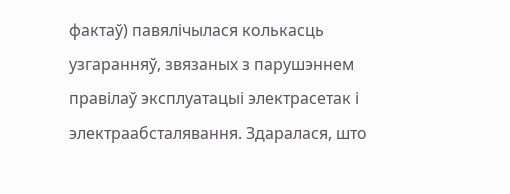фактаў) павялічылася колькасць узгаранняў, звязаных з парушэннем правілаў эксплуатацыі электрасетак і электраабсталявання. Здаралася, што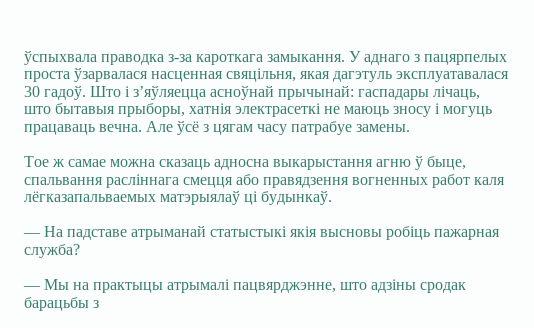ўспыхвала праводка з-за кароткага замыкання. У аднаго з пацярпелых проста ўзарвалася насценная свяцільня, якая дагэтуль эксплуатавалася 30 гадоў. Што і з’яўляецца асноўнай прычынай: гаспадары лічаць, што бытавыя прыборы, хатнія электрасеткі не маюць зносу і могуць працаваць вечна. Але ўсё з цягам часу патрабуе замены.

Тое ж самае можна сказаць адносна выкарыстання агню ў быце, спальвання расліннага смецця або правядзення вогненных работ каля лёгказапальваемых матэрыялаў ці будынкаў.

— На падставе атрыманай статыстыкі якія высновы робіць пажарная служба?

— Мы на практыцы атрымалі пацвярджэнне, што адзіны сродак барацьбы з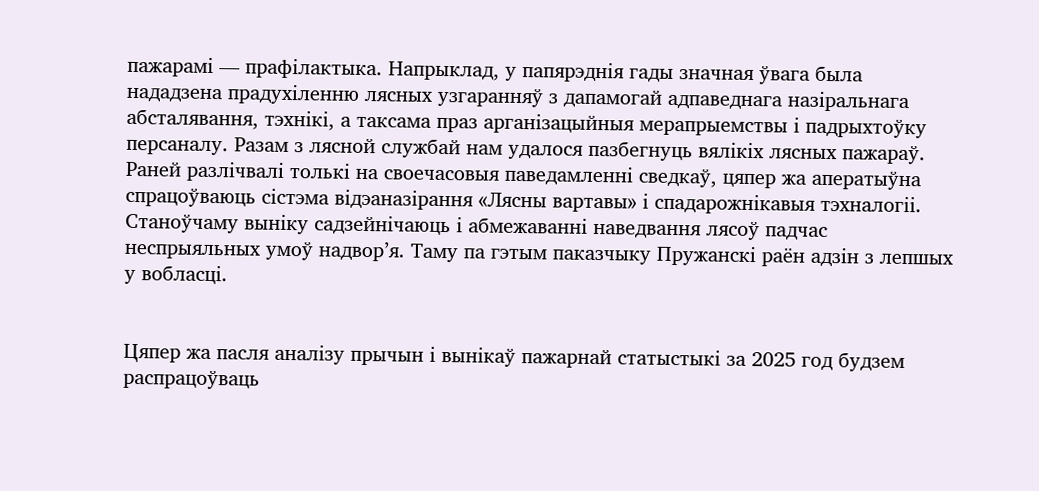пажарамі — прафілактыка. Напрыклад, у папярэднія гады значная ўвага была нададзена прадухіленню лясных узгаранняў з дапамогай адпаведнага назіральнага абсталявання, тэхнікі, а таксама праз арганізацыйныя мерапрыемствы і падрыхтоўку персаналу. Разам з лясной службай нам удалося пазбегнуць вялікіх лясных пажараў. Раней разлічвалі толькі на своечасовыя паведамленні сведкаў, цяпер жа аператыўна спрацоўваюць сістэма відэаназірання «Лясны вартавы» і спадарожнікавыя тэхналогіі. Станоўчаму выніку садзейнічаюць і абмежаванні наведвання лясоў падчас неспрыяльных умоў надвор’я. Таму па гэтым паказчыку Пружанскі раён адзін з лепшых у вобласці.


Цяпер жа пасля аналізу прычын і вынікаў пажарнай статыстыкі за 2025 год будзем распрацоўваць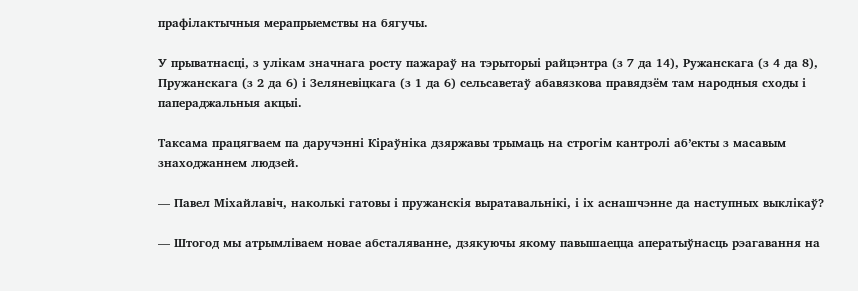прафілактычныя мерапрыемствы на бягучы.

У прыватнасці, з улікам значнага росту пажараў на тэрыторыі райцэнтра (з 7 да 14), Ружанскага (з 4 да 8), Пружанскага (з 2 да 6) і Зеляневіцкага (з 1 да 6) сельсаветаў абавязкова правядзём там народныя сходы і папераджальныя акцыі.

Таксама працягваем па даручэнні Кіраўніка дзяржавы трымаць на строгім кантролі аб’екты з масавым знаходжаннем людзей.

— Павел Міхайлавіч, наколькі гатовы і пружанскія выратавальнікі, і іх аснашчэнне да наступных выклікаў?

— Штогод мы атрымліваем новае абсталяванне, дзякуючы якому павышаецца аператыўнасць рэагавання на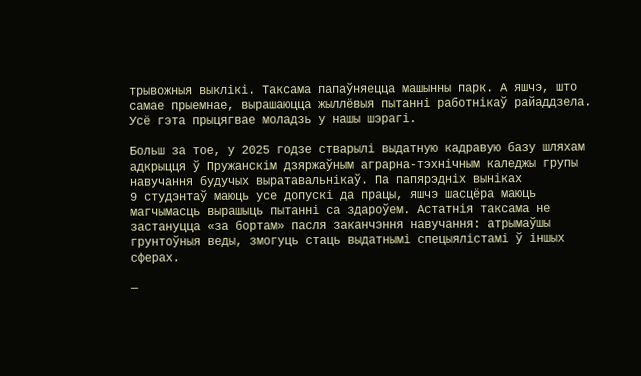трывожныя выклікі. Таксама папаўняецца машынны парк. А яшчэ, што самае прыемнае, вырашаюцца жыллёвыя пытанні работнікаў райаддзела. Усё гэта прыцягвае моладзь у нашы шэрагі.

Больш за тое, у 2025 годзе стварылі выдатную кадравую базу шляхам адкрыцця ў Пружанскім дзяржаўным аграрна-тэхнічным каледжы групы навучання будучых выратавальнікаў. Па папярэдніх выніках
9 студэнтаў маюць усе допускі да працы, яшчэ шасцёра маюць магчымасць вырашыць пытанні са здароўем. Астатнія таксама не застануцца «за бортам» пасля заканчэння навучання: атрымаўшы грунтоўныя веды, змогуць стаць выдатнымі спецыялістамі ў іншых сферах.

—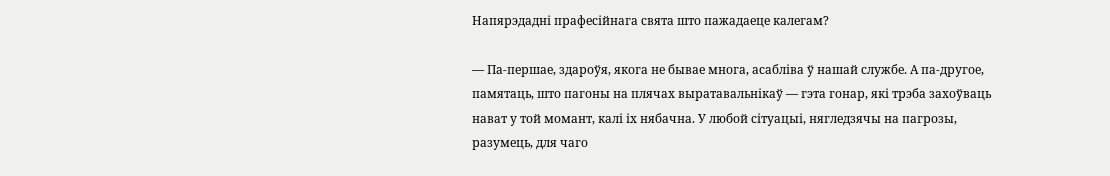Напярэдадні прафесійнага свята што пажадаеце калегам?

— Па-першае, здароўя, якога не бывае многа, асабліва ў нашай службе. А па-другое, памятаць, што пагоны на плячах выратавальнікаў — гэта гонар, які трэба захоўваць нават у той момант, калі іх нябачна. У любой сітуацыі, нягледзячы на пагрозы, разумець, для чаго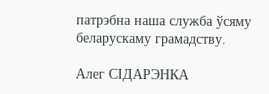патрэбна наша служба ўсяму беларускаму грамадству.

Алег СІДАРЭНКА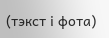(тэкст і фота)